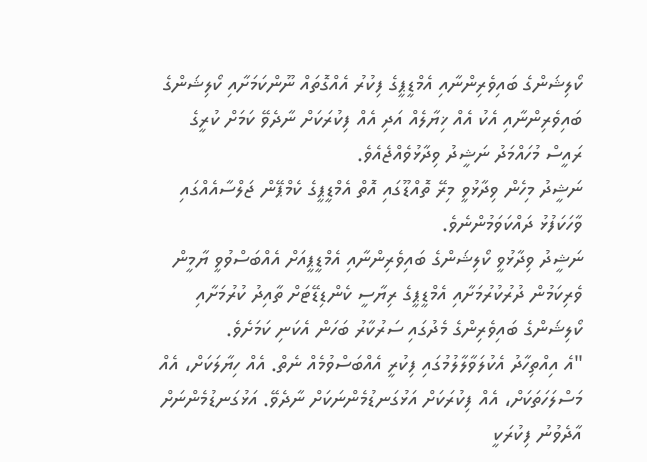ކޯލިޝަންގެ ބައިވެރިންނާއި އެމްޑީޕީގެ ފިކުރު އެއްގޮތައް ނޫންކަމަށާއި ކޯލިޝަންގެ ބައިވެރިންނާއި އެކު އެއް ޚިޔާލެއް އަދި އެއް ފިކުރަކަށް ނާދެވޭ ކަމަށް ކުރީގެ ރައީސް މުހައްމަދު ނަޝީދު ވިދާޅުވެއްޖެއެވެ.
ނަޝީދު މިހެން ވިދާޅުވީ މިރޭ ތޮއްޑޫގައި އޮތް އެމްޑީޕީގެ ކެމްޕޭން ޖަލްސާއެއްގައި ވާހަކަފުޅު ދައްކަވަމުންނެވެ.
ނަޝީދު ވިދާޅުވީ ކޯލިޝަންގެ ބައިވެރިންނާއި އެމްޑީޕީއަށް އެއްބަސްވުވީ ޔާމީން ވެރިކަމުން ދުރުކުރުމަށާއި އެމްޑީޕީގެ ރިޔާސީ ކެންޑިޑޭޓަށް ތާއިދު ކުރުމަށާއި ކޯލިޝަންގެ ބައިވެރިންގެ މެދުގައި ސަރުކާރު ބަހަން އެކަނި ކަމަށެވެ.
"އެ އިއްތިހާދު އެކުލަވާލާލުމުގައި ފިކުރީ އެއްބަސްވުމެއް ނެތް. އެއް ހިޔާލަކަށް، އެއް މަސްލަހަތަކަށް، އެއް ފިކުރަކަށް އަޅުގަނޑުމެންނަކަށް ނާދެވޭ. އަޅުގަނޑުމެންނަށް އާދެވުނު ފިކުރަކީ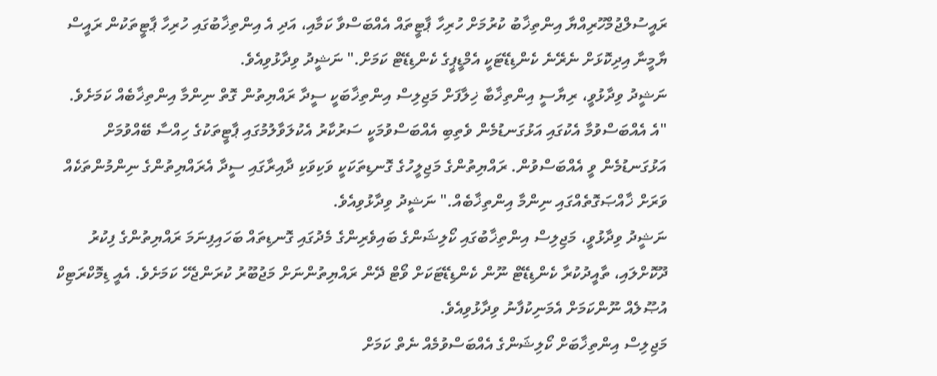ރައީސުލްޖުމްހޫރިއްޔާ އިންތިޚާބު ކުރުމަށް ހުރިހާ ޕާޓީތައް އެއްބަސްވާ ކަމާއި، އަދި އެ އިންތިޚާބުގައި ހުރިހާ ޕާޓީތަކުން ރައީސް ޔާމީނާ އިދިކޮޅަށް ނެރޭނެ ކެންޑިޑޭޓަކީ އެމްޑީޕީގެ ކެންޑިޑޭޓް ކަމަށް." ނަޝީދު ވިދާޅުވިއެވެ.
ނަޝީދު ވިދާޅުވީ، ރިޔާސީ އިންތިޚާބާ ޚިލާފަށް މަޖިލިސް އިންތިޚާބަކީ ސީދާ ރައްޔިތުން ގޮތް ނިންމާ އިންތިޚާބެއް ކަމަށެވެ.
"އެ އެއްބަސްވުމާ އެކުގައި އަޅުގަނޑުމެން ވެތިބި އެއްބަސްވުމަކީ ސަރުކާރު އެކުލަވާލުމުގައި ޕާޓީތަކުގެ ހިއްސާ ބޭއްވުމަށް އަޅުގަނޑުމެން ވީ އެއްބަސްވުން. ރައްޔިތުންގެ މަޖިލީހުގެ ގޮނޑިތަކަކީ ވަކިވަކި ދާއިރާގައި ސީދާ އެރައްޔިތުންގެ ނިންމުންތަކެއް ވަރަށް ޚާއްޞަގޮތެއްގައި ނިންމާ އިންތިޚާބެއް." ނަޝީދު ވިދާޅުވިއެވެ.
ނަޝީދު ވިދާޅުވީ، މަޖިލިސް އިންތިޚާބުގައި ކޯލިޝަންގެ ބައިވެރިންގެ މެދުގައި ގޮނޑިތައް ބަހައިފިނަމަ ރައްޔިތުންގެ ފިކުރު ދޫކޮށްލައި، ތާއީދުކުރާ ކެންޑިޑޭޓް ނޫން ކެންޑިޑޭޓަކަށް ވޯޓް ދޭން ރައްޔިތުންނަށް މަޖުބޫރު ކުރަންޖެހޭ ކަމަށެވެ. އެއީ ޑިމޮކްރަޓިކް އުޞޫލެއް ނޫންކަމަށް އެމަނިކުފާނު ވިދާޅުވިއެވެ.
މަޖިލިސް އިންތިޚާބަށް ކޯލިޝަންގެ އެއްބަސްވުމެއް ނެތް ކަމަށް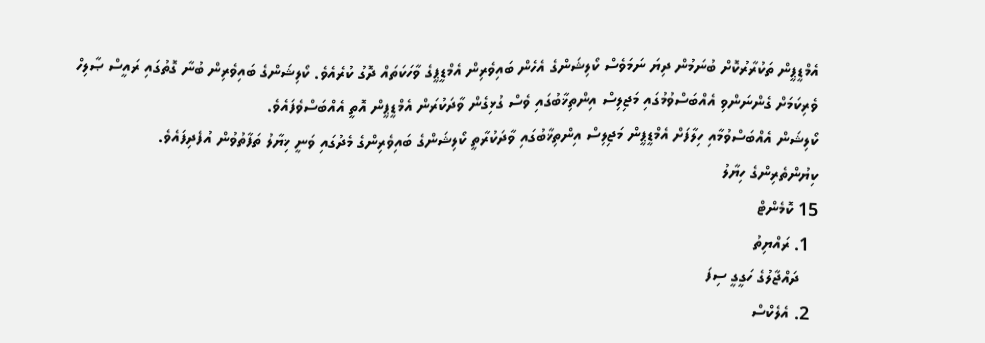އެމްޑީޕީން ތަކުރާރުކޮށް ބުނަމުން ދިޔަ ނަމަވެސް ކޯލިޝަންގެ އެހެން ބައިވެރިން އެމްޑީޕީގެ ވާހަކަތައް ދޮގު ކުރެއެވެ. ކޯލިޝަންގެ ބައިވެރިން ބުނާ ގޮތުގައި ރައީސް ޞާލިހް ވެރިކަމަށް ގެންނަންވި އެއްބަސްވުމުގައި މަޖިލިސް އިންތިޚާބުގައި ވެސް ގުޅިގެން ވާދަކުރަން އެމްޑީޕީން އޮތީ އެއްބަސްވެފައެވެ.
ކޯލިޝަން އެއްބަސްވުމާއި ހިލާފަށް އެމްޑީޕީން މަޖިލިސް އިންތިޚާބުގައި ވާދަކުރާތީ ކޯލިޝަންގެ ބައިވެރިންގެ މެދުގައި ވަނީ ޚިޔާލު ތަފާތުވުން އުފެދިފައެވެ.
ކިޔުންތެރިންގެ ހިޔާލު
15 ކޮމެންޓް
  1. ރައްޔިތު
    ދައްޖާލުގެ ހަގީގީ ސިފަ
  2. އެލެކްސް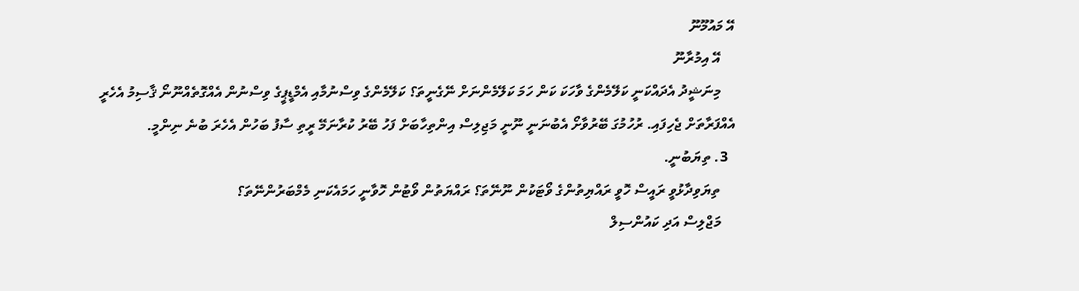އޭ މައުމޫނޫ
    އޭ އިމުރާނޫ
    މިނަޝީދު އެދައްކަނީ ކަލޭމެންގެ ވާހަކަ ކަން ހަމަ ކަލޭމެންނަށް ނޭގެނީތަ؟ ކަލޭމެންގެ ވިސްނުމާއި އެމްޑީޕީގެ ވިސްނުން އެއްގޮތެއްނޫނޯ ޤާސިމު އެހެރީ އެއްފަރާތަށް ޖެހިފައި. ރުހުމުގަ ބޭރުވާށޯ އެބުނަނީ ނޫނީ މަޖިލިސް އިންތިހާބަށް ފަހު ބޭރު ކުރާނަމޭ ރީތި ސާފު ބަހުން އެހެރަ ބުނެ ނިންމީ.
  3. ތިޔަބުނީ.
    ތިޔަވިދާޅުވީ ރައީސް ހޮވީ ރައްޔިތުންގެ ވޯޓަކުން ނޫނޭތަ؟ ރައްޔަތުން ވޯޓުން ހޮވާނީ ހަމައެކަނި މެމްބަރުންނޭތަ؟
    މަޖްލިސް އަދި ކައުންސިލް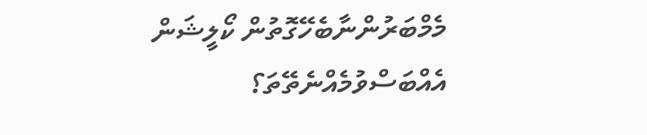މެމްބަރުންނާބެހޭގޮތުން ކޯލީޝަން އެއްބަސްވުމެއްނެތޭތަ؟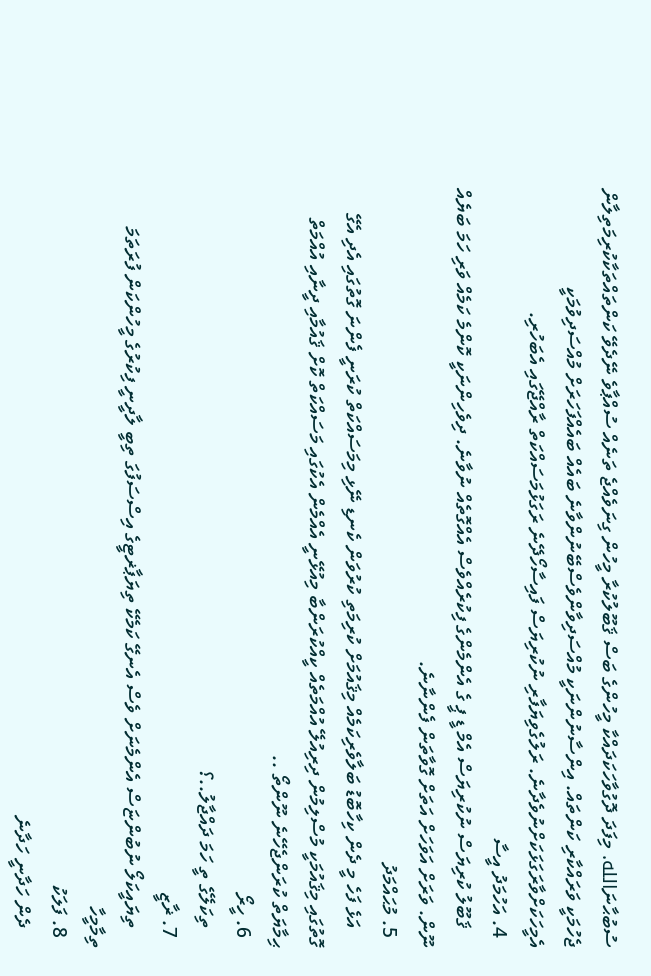ސުބުޙާނަالله. މިފަދަ ދޮގުވާހަކަދައްކާ މީހުންގެ ބަސް ޤަބޫލުކުރާ މީހުން ގިނަވެއްޖެ ތަނެއް ސުއްޕާވެ ނޭދެވޭ ކަންތައްތަކާކުރިމަތިލާން ޖެހުމަކީ ވަރައްކާރި ކަންތައް. އިންސާނުންނަކީ މުއްސަދިވާންވެސްބޭނުންވާނެ ބައެއް ބައެއްފަހަރަށް މުއްސަދިވުމަކީ އެމީހަކަށްވާރަގަޅަކަށްނުވެދާނެ. ރަލުގެވިޔަފާރި ނުކުރިޔަސް ފައިސާހޯދޭނެ ރަގަޅުމަސައްކަތް ރާއްޖޭގައި އެބަހުރި.
  4. އަހުމަދު އީސާ
    ޤަބޫލު ކުރިޔަސް ނުކުރިޔަސް އެމް ޑީ ޕީ ގެ އެންމެންގެ ފިކުރެއްވެސް އެއްގޮތެއް ނުވާނެ. ދިވެހިންނަކީ ކޮންމެ ކަމެއް ވަރި ހަމަ ބަޔެއް ނޫން. ވަރަށް އަވަހަށް އަތަށް ގޮވާތަން ފެންނާނެ.
  5. މުޙައްމަދު
    އަޅެ ފަހެ މީ ދެން ކިހާބޮޑު ބަލާވެރިކަމެއް މިޤައުމަށް ކުރިމަތި ކުރުވަން ކެނޑި ނޭޅި މިމަސައްކަތް ކުރަނީ ފެންނަ ގޮތުގައި އެދި އެގޭ ގޮތުގައި މިޤައުމަކީ މުސްލިމުން ދިރިއުލޭ އުއްމަތެއް ކީއްކުރަންބާ މިއުޅޭނީ އެއްމެން އެކުގައި މަސައްކަތް ކޮށް ޤައުމާއި ދީނާއި އުއްމަތް ޙިމާޔަތް ކުރަންޖެހޭނެ ނޫންތޯ ..
  6. ހީރޯ
    ތިކަލޭގެ ތީ ހަމަ ދައްޖާލު..؟
  7. ޜާޒީ
    ތިޔައީކަލޯ ނުބުންޏަސް އެންމެނަށް ވެސް އެނގޭ ކަމެކޭ ތިޔަޕާޜޓީގެ އިސްސަފުގަ ތިބީ ލާދީނީ ފިކުރުގެ މީހުންކަން ފުރަތަމަ ތިމާމީހާ
  8. ފަލަކު
    ދެން ހަދާނީ ހަދާނެ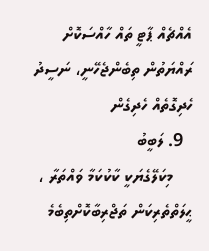އެއްޗެއް ޕާޓީ ތައް ހާއްސަކޮށް ރައްޔަތުން ތިބެންޖެހޭނީ، ނަސީދު ހެދިގޮތެއް ހެދިގެން
  9. ލަބީބު
    މިކަލޭގެޔަކީ ކާކުކަމާ ވައްތަރާ ، ޙީލަތްތެރިކަން ތަޖްރިބާކޮށްތިބެމެ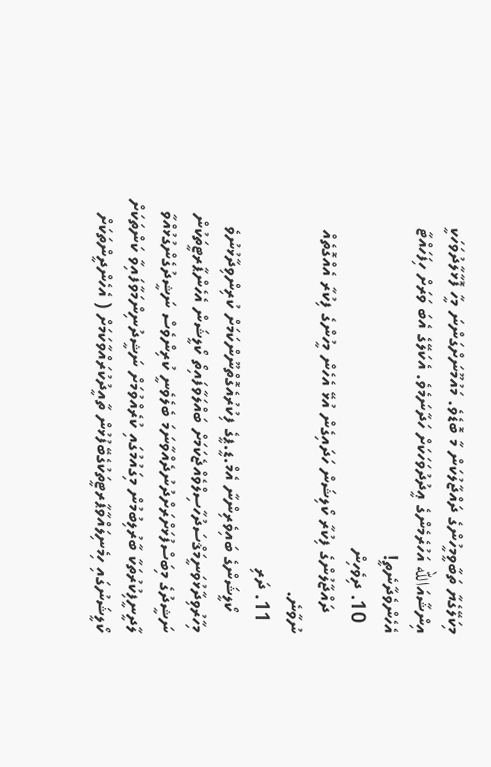މިކަލޭގެޔާ ތަބާވީމީހުންގެ ދައްޖާލުކަން މާ ބޮޑެވެ. މައުމޫނަށްގަންނަ މީހާ ފޮޅާލާދުވަހަކީ އިންޝާއަالله އަހުރެމެންގެ ޢީދުދުވަހަކަށް ހަދާނަމެވެ. އެކަލޭގެ އެބަ ވަރަށް ހިފަހައްޓާ އެހެންވެދާނެތީ!
  10. ދިވެހިން
    ދައްޖާލުންގެ ފިކުރާ ކޯލިޝަން ހަދައިގެން އުޅޭ އެހެން މީހުންގެ ފިކުރާ އެއްގޮތެއް ނުވާނެ.
  11. ދަރި
    ކޯލީޝަންގެ ބައިވެރިންނާ އެމް.ޑީ.ޕީގެ ފިކުރުއެގޮތްނޫންކަމަށް ކުރިންވިދާޅުނުވެ މިހާރުވިދާޅުވަނީމަޤްސަދުހާސިލްވެއްޖެކަމަށް ބައްލަވާފައިތޯ ކޯލީޝަން އެހެންޕާރޓީތަކުން ނަޝީދުގެ މިބަސްފުޅަށްރަށްދުނުދެއްވާނަމަ ބެލެވެނީ ކުރިންވެސް ނަޝީދުގެންގުޅުއްވާ ލާދީނީފިކުރުތަކާ ބާރުލިބުމުން މިގައުމުގައި ކުރެއްވުމަށް ނަޝީދުނިންމަވާފައިވާ ކަންތަކަށް ކޯލީޝަނުގައި ހިމެނިލައްވާޕާރޓީތަކުގެބޭފުޅުން ތާއީދުކުރައްވާކަމަށް ( އެހެންދީންތަކަށް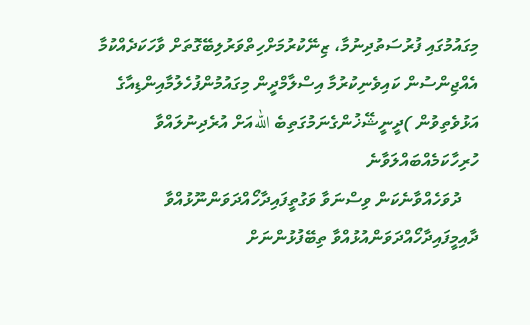މިގައުމުގައި ފުރުސަތުދިނުމާ، ޒިނޭކުރުމަށްހިތްވަރުލިބޭގޮތަށް ވާހަކަދެއްކުމާ އެއްޖިންސުން ކައިވެނިކުރުމާ އިސްލާމްދީން މިގައުމުންފުހެލުމާއިންޑިއާގެ އަޅުވެތިވުން )ދީނީޝޭޚުންގެނަމުގަތިބެ اللهއަށް އުރެދިނުލައްވާ ހުރިހާކަމެއްބައްލަވާނެ
    ދުވަހެއްވާނެކަން ވިސްނަވާ ވަގުތީފައިދާހޯއްދަވަންނޫޅުއްވާ ދާއިމީފައިދާހޯއްދަވަންއުޅުއްވާ ތިބޭފުޅުންނަށް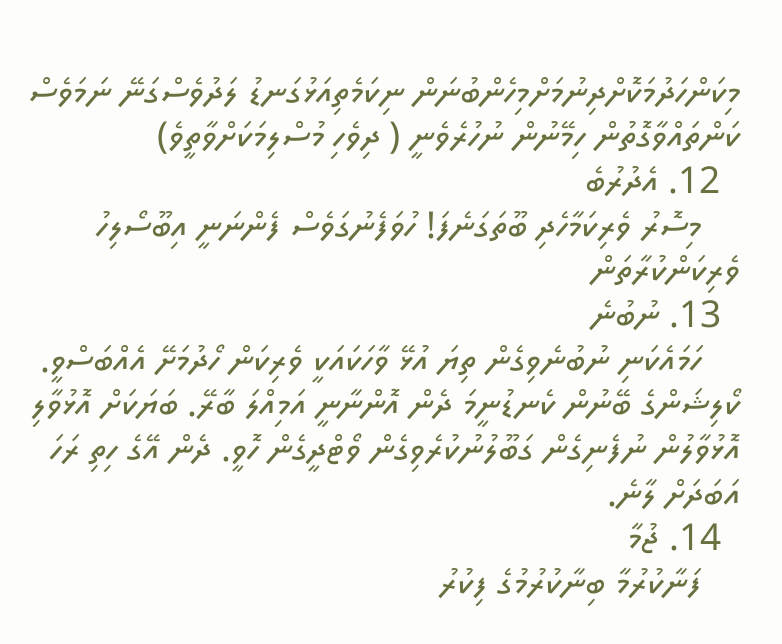މިކަންހަދުމަކޮށްދިނުމަށްމިހެންބުނަން ނިކަމެތިއަޅުގަނޑު ލަދުވެސްގަނޭ ނަމަވެސް ކަންތައްވާގޮތުން ހިމޭނުން ނުހުރެވެނީ ( ދިވެހި މުސްލިމަކަށްވާތީވެ)
  12. އެދުރުބެ
    މިސޮރު ވެރިކަމާހެދި ބޫތަގަނެފަ! ހުވަފެނުގަވެސް ފެންނަނީ އިބޫސޯލިހު ވެރިކަންކުރާތަން
  13. ނުބުނެ
    ހަމައެކަނި ނުބުނެވިގެން ތިޔަ އުޅޭ ވާހަކައަކީ ވެރިކަން ހޯދުމަށޭ އެއްބަސްވީ. ކޯލިޝަންގެ ބޭނުން ކެނޑުނީމަ ދެން އޮންނާނީ އަމިއްލަ ބާރޭ. ބަޔަކަށް އޮޅުވާލި އޮޅުވާލުން ނުފެނިގެން ގަބޫލުނުކުރެވިގެން ވޯޓްދީގެން ހޮވީ. ދެން އޭގެ ހިތި ރަހަ އަބަދަށް ލާނެ.
  14. ޖުމާ
    ފަނާކުރުމާ ބިނާކުރުމުގެ ފިކުރު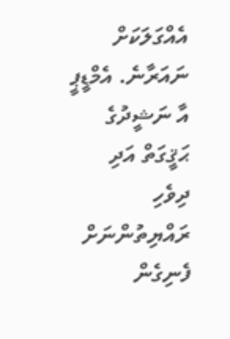އެއްގަލަކަށް ނައަރާނެ. އެމްޑީޕީ އާ ނަޝީދުގެ ޙަޤީގަތް އަދި ދިވެހި ރައްޔިތުންނަށް ފެނިގެން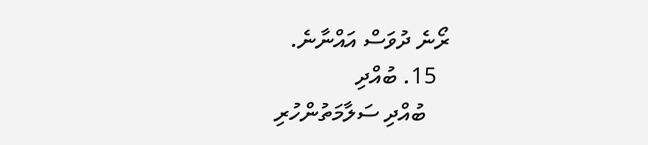ރޯނެ ދުވަސް އައްނާނެ.
  15. ބުއްދި
    ބުއްދި ސަލާމަތުންހުރި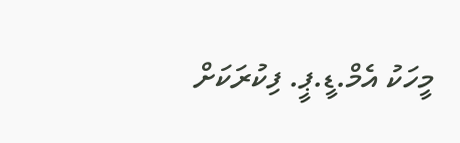މީހަކު އެމް.ޑީ.ޕީ. ފިކުރަކަށް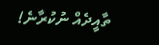ތާއީދެއް ނުކުރާނެ!